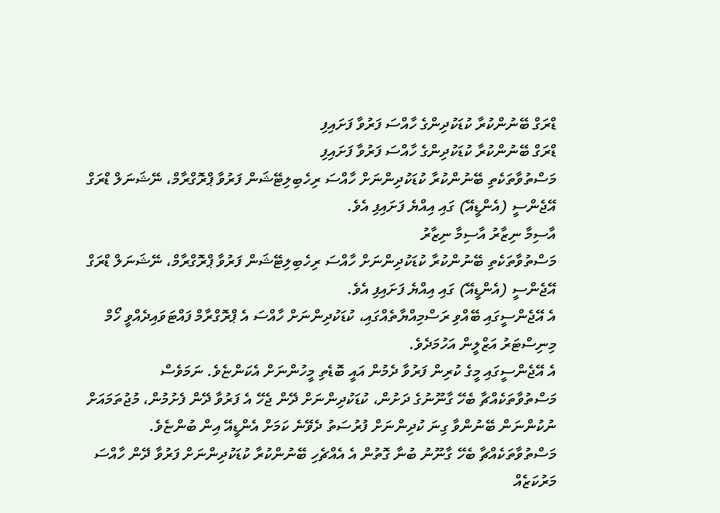ޑްރަގް ބޭނުންކުރާ ކުޑަކުދިންގެ ހާއްސަ ފަރުވާ ފަށައިފި
ޑްރަގް ބޭނުންކުރާ ކުޑަކުދިންގެ ހާއްސަ ފަރުވާ ފަށައިފި
މަސްތުވާތަކެތި ބޭނުންކުރާ ކުޑަކުދިންނަށް ހާއްސަ ރިހެބިލިޓޭޝަން ފަރުވާ ޕްރޮގްރާމް، ނޭޝަނަލް ޑްރަގް އޭޖެންސީ (އެންޑީއޭ) ގައި އިއްޔެ ފަށައިފި އެވެ.
އާސިމާ ނިޒާރު އާސިމާ ނިޒާރު
މަސްތުވާތަކެތި ބޭނުންކުރާ ކުޑަކުދިންނަށް ހާއްސަ ރިހެބިލިޓޭޝަން ފަރުވާ ޕްރޮގްރާމް، ނޭޝަނަލް ޑްރަގް އޭޖެންސީ (އެންޑީއޭ) ގައި އިއްޔެ ފަށައިފި އެވެ.
އެ އޭޖެންސީގައި ބޭއްވި ރަސްމިއްޔާތެއްގައި، ކުޑަކުދިންނަށް ހާއްސަ އެ ޕްރޮގްރާމް ފައްޓަވައިދެއްވީ ހޯމް މިނިސްޓަރު އަޒްލީން އަހުމަދެވެ.
އެ އޭޖެންސީގައި މީގެ ކުރިން ފަރުވާ ދެމުން އައީ ބޮޑެތި މީހުންނަށް އެކަންޏެވެ. ނަމަވެސް މަސްތުވާތަކެއްޗާ ބެހޭ ގާނޫނުގެ ދަށުން، ކުޑަކުދިންނަށް ދޭން ޖެހޭ އެ ފަރުވާ ދޭން ފެށުމުން، މުޖުތަމައަށް ނުކުންނަން ބޭނުންވާ ގިނަ ކުދިންނަށް ފުރުސަތު ދެވޭނެ ކަމަށް އެންޑީއޭ އިން ބުންޏެވެ.
މަސްތުވާތަކެއްޗާ ބެހޭ ގާނޫނު ބުނާ ގޮތުން އެ އެއްޗެހި ބޭނުންކުރާ ކުޑަކުދިންނަށް ފަރުވާ ދޭން ހާއްސަ މަރުކަޒެއް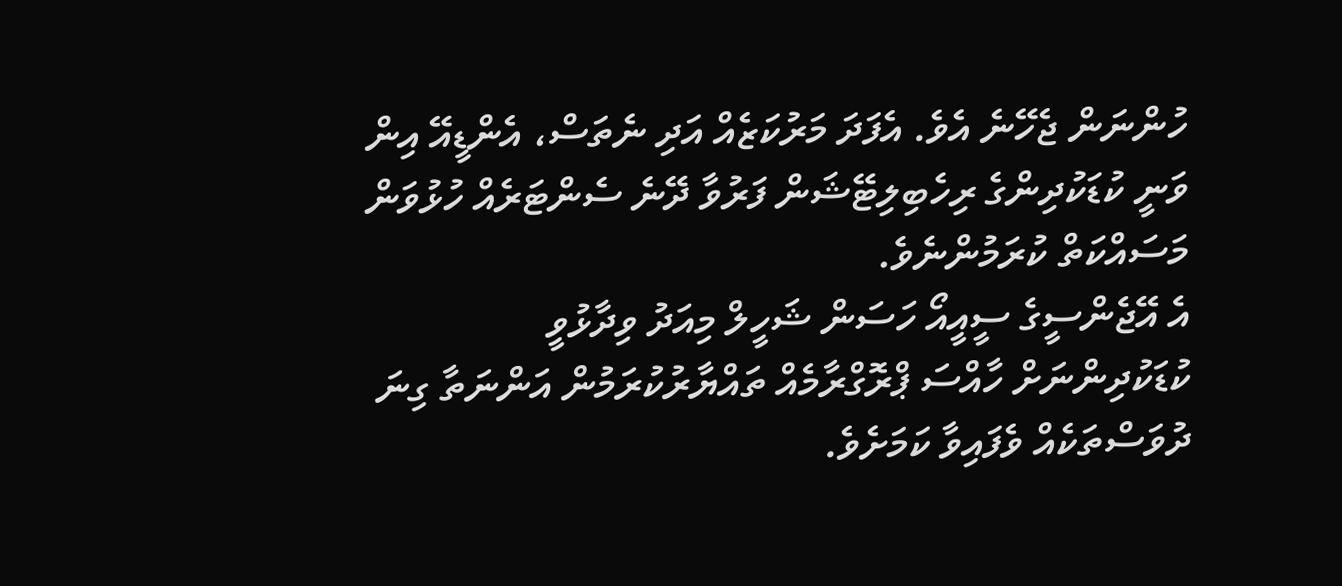ހުންނަން ޖެހޭނެ އެވެ. އެފަދަ މަރުކަޒެއް އަދި ނެތަސް، އެންޑީއޭ އިން ވަނީ ކުޑަކުދިންގެ ރިހެބިލިޓޭޝަން ފަރުވާ ދޭނެ ސެންޓަރެއް ހުޅުވަން މަސައްކަތް ކުރަމުންނެވެ.
އެ އޭޖެންސީގެ ސީއީއޯ ހަސަން ޝަހީލް މިއަދު ވިދާޅުވީ ކުޑަކުދިންނަށް ހާއްސަ ޕްރޮގްރާމެއް ތައްޔާރުކުރަމުން އަންނަތާ ގިނަ ދުވަސްތަކެއް ވެފައިވާ ކަމަށެވެ.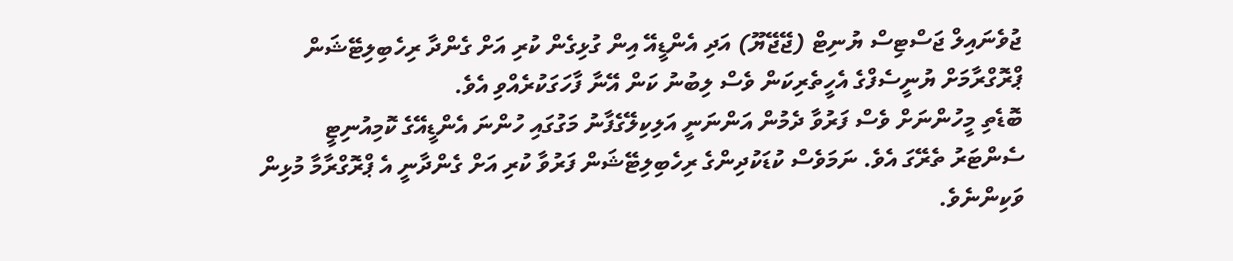ޖުވެނައިލް ޖަސްޓިސް ޔުނިޓް (ޖޭޖޭޔޫ) އަދި އެންޑީއޭ އިން ގުޅިގެން ކުރި އަށް ގެންދާ ރިހެބިލިޓޭޝަން ޕްރޮގްރާމަށް ޔުނީސެފްގެ އެހީތެރިކަން ވެސް ލިބުނު ކަން އޭނާ ފާހަގަކުރެއްވި އެވެ.
ބޮޑެތި މީހުންނަށް ވެސް ފަރުވާ ދެމުން އަންނަނީ އަލިކިލޭގެފާނު މަގުގައި ހުންނަ އެންޑީއޭގެ ކޮމިއުނިޓީ ސެންޓަރު ތެރޭގަ އެވެ. ނަމަވެސް ކުޑަކުދިންގެ ރިހެބިލިޓޭޝަން ފަރުވާ ކުރި އަށް ގެންދާނީ އެ ޕްރޮގްރާމާ މުޅިން ވަކިންނެވެ.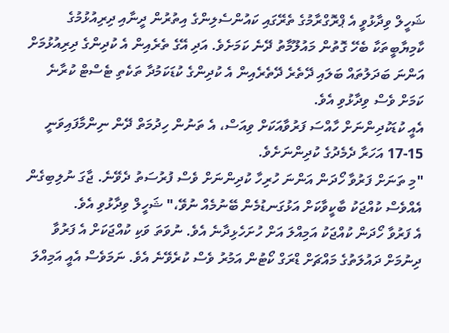ޝަހީލް ވިދާޅުވީ އެ ޕްރޮގްރާމުގެ ތެރޭގައި ކައުންސެލިންގެ އިތުރުން ދީނާއި ދިރިއުޅުމުގެ ކާމިޔާބީތަކާ ބެހޭ ގޮތުން މައުލޫމާތު ދޭނެ ކަމަށެވެ. އަދި އޭގެ ތެރެއިން އެ ކުދިންގެ ދިރިއުޅުމަށް އަންނަ ބަދަލުތައް ބަލައި ދޭތެރެ ދޭތެރެއިން އެ ކުދިންގެ ކުޑަކަމުދާ ތަކެތި ޓެސްޓް ކުރާނެ ކަމަށް ވެސް ވިދާޅުވި އެވެ.
އެއީ ކުޑަކުދިންނަށް ހާއްސަ ފަރުވާއަކަށް ވިއަސް، އެ ތަނުން ހިދުމަތް ދޭން ނިންމާފައިވަނީ 15-17 އަހަރާ ދެމެދުގެ ކުދިންނަށެވެ.
"މި ތަނަށް ފަރުވާ ހޯދަން އަންނަ ހުރިހާ ކުދިންނަށް ވެސް ފުރުސަތު ދެވޭނެ. ޖާގަ ނުލިބިގެން އެއްވެސް ކުއްޖަކު ބާކީވާކަށް އަޅުގަނޑުމެން ބޭނުމެއް ނުވޭ،" ޝަހީލް ވިދާޅުވި އެވެ.
އެ ފަރުވާ ހޯދަން ކުއްޖަކު އަމިއްލަ އަށް ހުށަހެޅިދާނެ އެވެ. ނުވަތަ ވަކި ކުއްޖަކަށް އެ ފަރުވާ ދިނުމަށް ދައުލަތުގެ މައްޗަށް ޑްރަގް ކޯޓުން އަމުރު ވެސް ކުރެވޭނެ އެވެ. ނަމަވެސް އެއީ އަމިއްލަ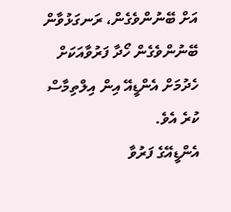އަށް ބޭނުންވެގެން، ރަނގަޅުވާން ބޭނުންވެގެން ހޯދާ ފަރުވާއަކަށް ހެދުމަށް އެންޑީއޭ އިން އިލްތިމާސް ކުރެ އެވެ.
އެންޑީއޭގެ ފަރުވާ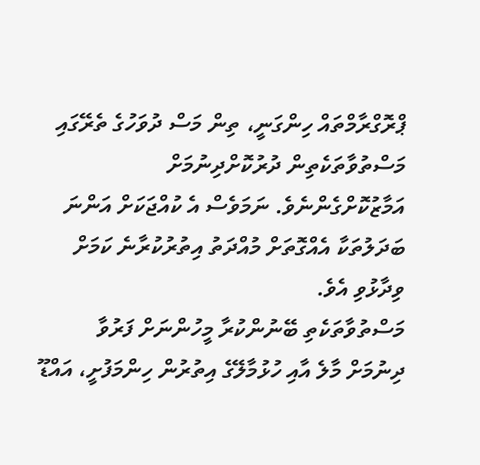ޕްރޮގްރާމްތައް ހިންގަނީ، ތިން މަސް ދުވަހުގެ ތެރޭގައި މަސްތުވާތަކެތިން ދުރުކޮށްދިނުމަށް އަމާޒުކޮށްގެންނެވެ. ނަމަވެސް އެ ކުއްޖަކަށް އަންނަ ބަދަލުތަކާ އެއްގޮތަށް މުއްދަތު އިތުރުކުރާނެ ކަމަށް ވިދާޅުވި އެވެ.
މަސްތުވާތަކެތި ބޭނުންކުރާ މީހުންނަށް ފަރުވާ ދިނުމަށް މާލެ އާއި ހުޅުމާލޭގެ އިތުރުން ހިންމަފުށީ، އައްޑޫ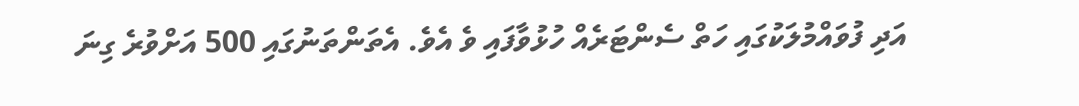އަދި ފުވައްމުލަކުގައި ހަތް ސެންޓަރެއް ހުޅުވާފައި ވެ އެވެ. އެތަންތަނުގައި 500 އަށްވުރެ ގިނަ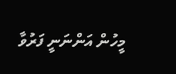މީހުން އަންނަނީ ފަރުވާ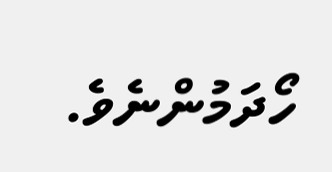ހޯދަމުންނެވެ.